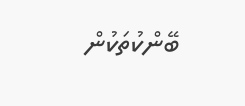ބޭންކުތަކުން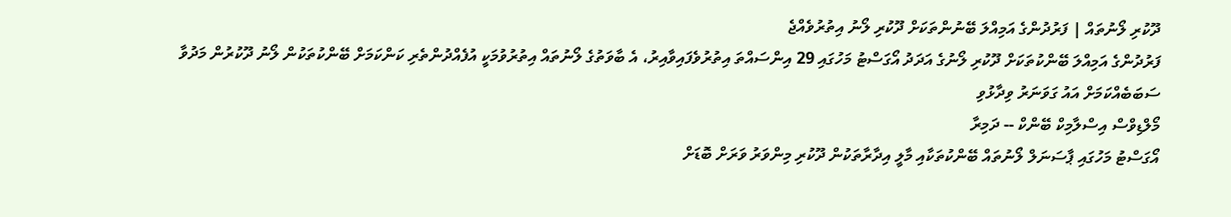ދޫކުރި ލޯނުތައް | ފަރުދުންގެ އަމިއްލަ ބޭނުންތަކަށް ދޫކުރި ލޯނު އިތުރުވެއްޖެ
ފަރުދުންގެ އަމިއްލަ ބޭންކުތަކަށް ދޫކުރި ލޯނުގެ އަދަދު އޯގަސްޓު މަހުގައި 29 އިންސައްތަ އިތުރުވެފައިވާއިރު، އެ ބާވަތުގެ ލޯނުތައް އިތުރުވުމަކީ އުފެއްދުންތެރި ކަންކަމަށް ބޭންކުތަކުން ލޯނު ދޫކުރުން މަދުވާ ސަބަބެއްކަމަށް އައު ގަވަނަރު ވިދާޅުވި
މޯލްޑިވްސް އިސްލާމިކް ބޭންކް -- ދަމިރާ
އޯގަސްޓު މަހުގައި ޕާސަނަލް ލޯނުތައް ބޭންކުތަކާއި މާލީ އިދާރާތަކުން ދޫކުރި މިންވަރު ވަރަށް ބޮޑަށް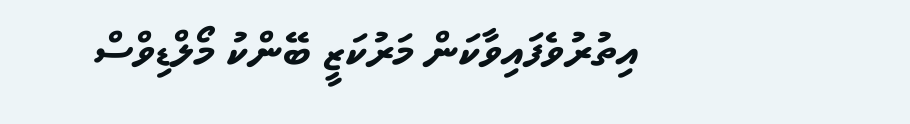އިތުރުވެފައިވާކަން މަރުކަޒީ ބޭންކު މޯލްޑިވްސް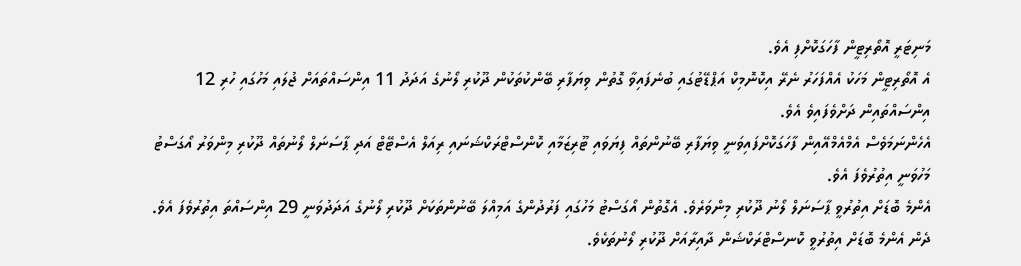މަނިޓަރީ އޮތޯރިޓީން ފާހަގަކޮށްފި އެވެ.
އެ އޮތޯރިޓީން މަހަކު އެއްފަހަރު ނެރޭ އިކޮނޮމިކް އަޕްޑޭޓުގައި ބުނެފައިވާ ގޮތުން ވިޔަފާރި ބޭންކުތަކުން ދޫކުރި ލޯނުގެ އަދަދު 11 އިންސައްތައަށް ޖުލައި މަހުގައި ހުރި 12 އިންސައްތައިން ދަށްވެފައިވެ އެވެ.
އެހެންނަމަވެސް އެމްއެމްއޭއިން ފާހަގަކޮށްފައިވަނީ ވިޔަފާރި ބޭނުންތައް ފިޔަވައި ޓޫރިޒަމާއި ކޮންސްޓްރަކްޝަނައި ރިއަލް އެސްޓޭޓް އަދި ޕާސަނަލް ލޯނުތައް ދޫކުރި މިންވަރު އޯގަސްޓު މަހުވަނީ އިތުރުވެފަ އެވެ.
އެންމެ ބޮޑަށް އިތުރުވީ ޕާސަނަލް ލޯނު ދޫކުރި މިންވަރެވެ. އެގޮތުން އޯގަސްޓު މަހުގައި ފަރުދުންގެ އަމިއްލަ ބޭނުންތަކަށް ދޫކުރި ލޯނުގެ އަދަދުވަނީ 29 އިންސައްތަ އިތުރުވެފަ އެވެ. ދެން އެންމެ ބޮޑަށް އިތުރުވީ ކޮނސްޓްރަކްޝަން ދާއިރާއަށް ދޫކުރި ލޯނުތަކެވެ.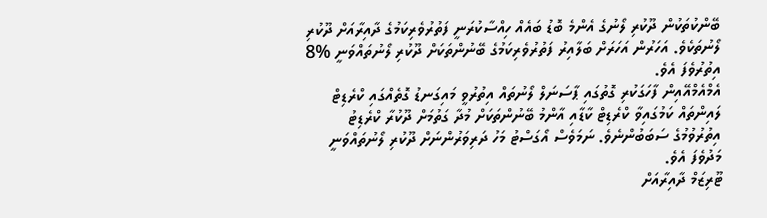ބޭންކުތަކުން ދޫކުރި ލޯނުގެ އެންމެ ބޮޑު ބައެއް ހިއްސާކުރަނީ ފަތުރުވެރިކަމުގެ ދާއިރާއަށް ދޫކުރި ލޯނުތަކެވެ. އަހަރުން އަހަރަށް ބަލާއިރު ފަތުރުވެރިކަމުގެ ބޭނުންތަކަށް ދޫކުރި ލޯނުތައްވަނީ %8 އިތުރުވެފަ އެވެ.
އެމްއެމްއޭއިން ފާހަގަކުރި ގޮތުގައި ޕާސަނަލް ލޯނުތައް އިތުރުވީ މައިގަނޑު ގޮތެއްގައި ކްރެޑިޓް ލައިންތައް ކަމުގައިވާ ކްރެޑިޓް ކާޑާއި އާންމު ބޭނުންތަކަށް މުދާ ގަތުމަށް ދޫކުރާ ކްރެޑިޓު އިތުރުވުމުގެ ސަބަބުންނެވެ. ނަމަވެސް އޯގަސްޓު މަހު ދަރިވަރުންނަށް ދޫކުރި ލޯނުތައްވަނީ މަދުވެފަ އެވެ.
ޓޫރިޒަމް ދާއިރާއަށް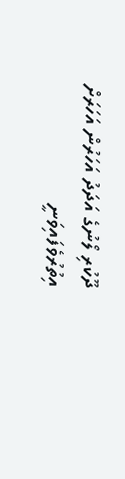ދޫކުރި ލޯނުގެ އަދަދު އަހަރުން އަހަރަށް އިތުރުވެފައިވަނީ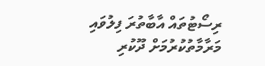ރިސޯޓުތައް އާބާތުރަ ފިލުވައި މަރާމާތުކުރުމަށް ދޫކުރި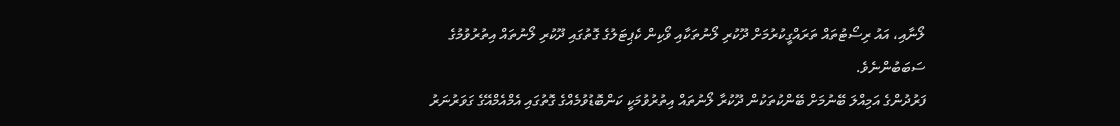ލޯނާއި، އައު ރިސޯޓުތައް ތަރައްގީކުރުމަށް ދޫކުރި ލޯނުތަކާއި ވޯކިން ކެޕިޓަލުގެ ގޮތުގައި ދޫކުރި ލޯނުތައް އިތުރުވުމުގެ ސަބަބުންނެވެ.
ފަރުދުންގެ އަމިއްލަ ބޭނުމަށް ބޭންކުތަކުން ދޫކުރާ ލޯނުތައް އިތުރުވުމަކީ ކަންބޮޑުވުމެއްގެ ގޮތުގައި އެމްއެމްއޭގެ ގަވަރުނަރު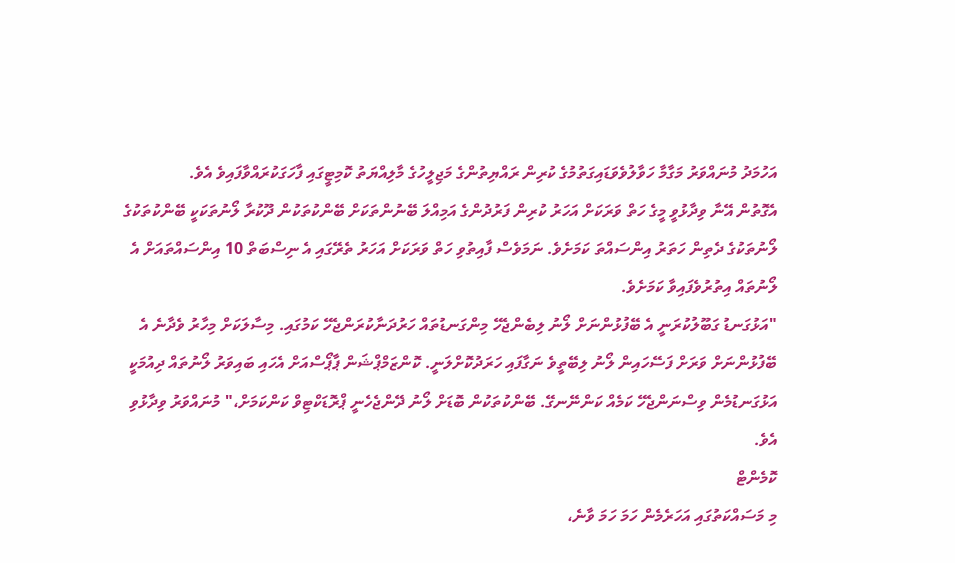އަހުމަދު މުނައްވަރު މަގާމާ ހަވާލުވެވަޑައިގަތުމުގެ ކުރިން ރައްޔިތުންގެ މަޖިލީހުގެ މާލިއްޔަތު ކޮމިޓީގައި ފާހަގަކުރައްވާފައިވެ އެވެ.
އެގޮތުން އޭނާ ވިދާޅުވީ މީގެ ހަތް ވަރަކަށް އަހަރު ކުރިން ފަރުދުންގެ އަމިއްލަ ބޭނުންތަކަށް ބޭންކުތަކުން ދޫކުރާ ލޯނުތަކަކީ ބޭންކުތަކުގެ ލޯނުތަކުގެ ދެތިން ހަތަރު އިންސައްތަ ކަމަށެވެ. ނަމަވެސް ފާއިތުވި ހަތް ވަރަކަށް އަހަރު ތެރޭގައި އެ ނިސްބަތް 10 އިންސައްތައަށް އެ ލޯނުތައް އިތުރުވެފައިވާ ކަމަށެވެ.
"އަޅުގަނޑު ގަބޫލުކުރަނީ އެ ބޭފުޅުންނަށް ލޯނު ލިބެންޖެހޭ މިންގަނޑުތައް ހަރުދަނާކުރަންޖެހޭ ކަމުގައި. މިސާލަކަށް މިހާރު ވެދާނެ އެ ބޭފުޅުންނަށް ވަރަށް ފަސޭހައިން ލޯނު ލިބޭތީވެ ނަގާފައި ހަރަދުކޮށްލަނީ. ކޮންޒަމްޕްޝަން ޕާޕޯސްއަށް އެހައި ބައިވަރު ލޯނުތައް ދިއުމަކީ އަޅުގަނޑުމެން ވިސްނަންޖެހޭ ކަމެއް ކަންނޭނގޭ. ބޭންކުތަކުން ބޮޑަށް ލޯނު ދޭންޖެހެނީ ޕްރޮޑަކްޓިވް ކަންކަމަށް،" މުނައްވަރު ވިދާޅުވި އެވެ.
ކޮމެންޓް
މި މަސައްކަތުގައި އަހަރެމެން ހަމަ ހަމަ ވާނެ،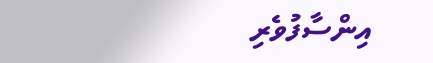އިންސާފުވެރި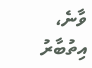ވާނެ، އިތުބާރު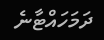ދަމަހައްޓާނެ